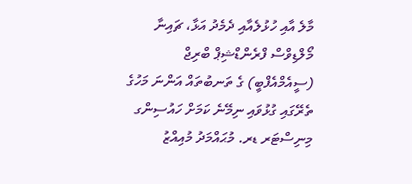މާލެ އާއި ހުޅުލެއާއި ދެމެދު އަޅާ، ޗައިނާ މޯލްޑިވްސް ފްރެންޑްޝިޕް ބްރިޖް (ސީއެމްއެފްބީ) ގެ ތަނބުތައް އަންނަ މަހުގެ ތެރޭގައި ގުޅުވައި ނިމޭނެ ކަމަށް ހައުސިންގ މިނިސްޓަރ ޑރ. މުޙައްމަދު މުއިއްޒު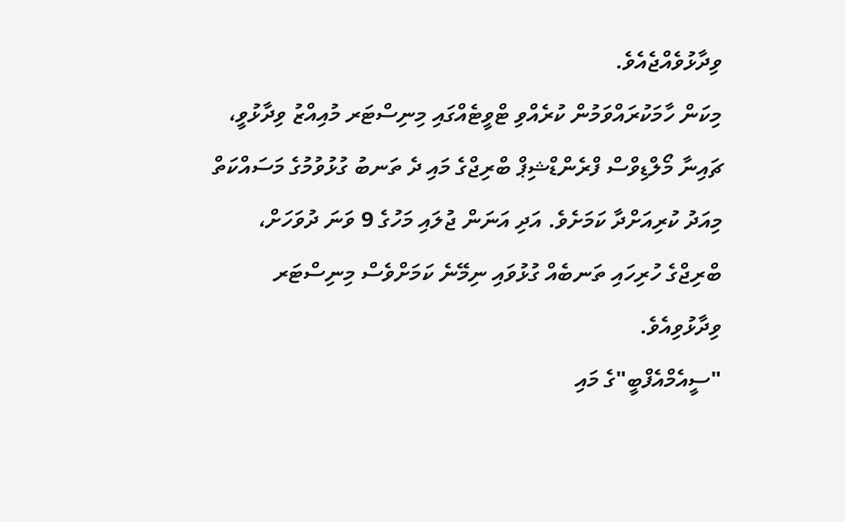ވިދާޅުވެއްޖެއެވެ.
މިކަން ހާމަކުރައްވަމުން ކުރެއްވި ޓްވީޓެއްގައި މިނިސްޓަރ މުއިއްޒު ވިދާޅުވީ، ޗައިނާ މޯލްޑިވްސް ފްރެންޑްޝިޕް ބްރިޖްގެ މައި ދެ ތަނބު ގުޅުވުމުގެ މަސައްކަތް މިއަދު ކުރިއަށްދާ ކަމަށެވެ. އަދި އަނަން ޖުލައި މަހުގެ 9 ވަނަ ދުވަހަށް، ބްރިޖްގެ ހުރިހައި ތަނބެއް ގުޅުވައި ނިމޭނެ ކަމަށްވެސް މިނިސްޓަރ ވިދާޅުވިއެވެ.
"ސީއެމްއެފްބީ"ގެ މައި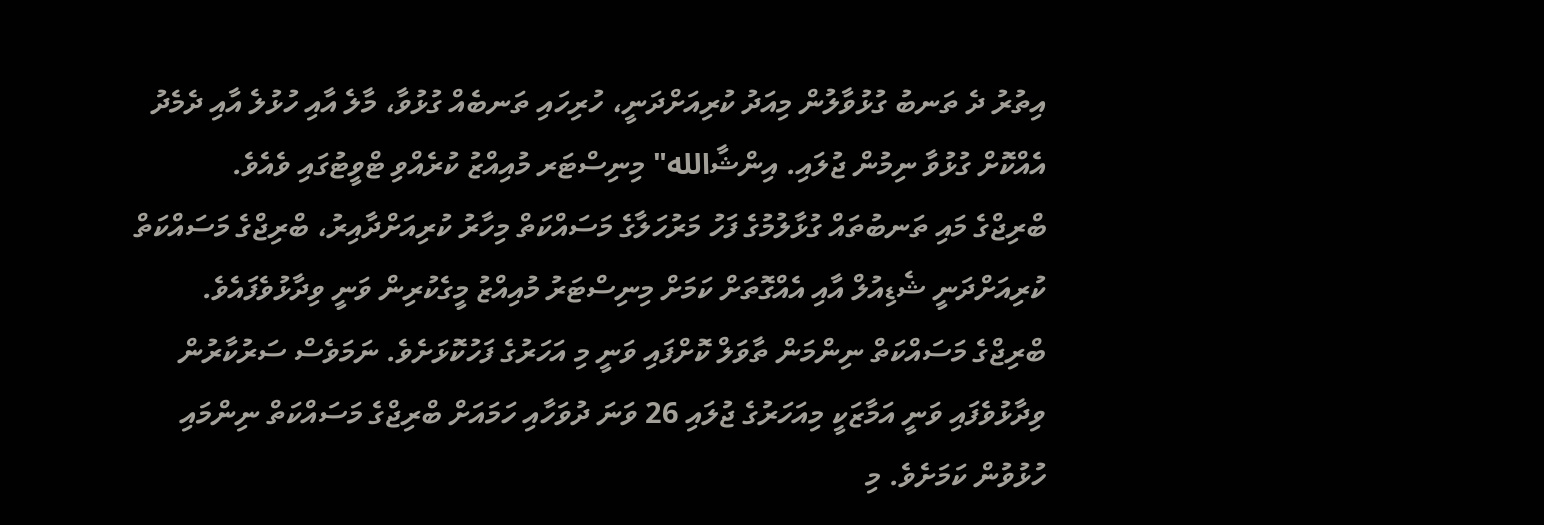އިތުރު ދެ ތަނބު ގުޅުވާލުން މިއަދު ކުރިއަށްދަނީ، ހުރިހައި ތަނބެއް ގުޅުވާ، މާލެ އާއި ހުޅުލެ އާއި ދެމެދު އެއްކޮށް ގުޅުވާ ނިމުން ޖުލައި. އިންޝާالله" މިނިސްޓަރ މުއިއްޒު ކުރެއްވި ޓްވީޓުގައި ވެއެވެ.
ބްރިޖްގެ މައި ތަނބުތައް ގުޅާލުމުގެ ފަހު މަރުހަލާގެ މަސައްކަތް މިހާރު ކުރިއަށްދާއިރު، ބްރިޖްގެ މަސައްކަތް ކުރިއަށްދަނީ ޝެޑިއުލް އާއި އެއްގޮތަށް ކަމަށް މިނިސްޓަރު މުއިއްޒު މީގެކުރިން ވަނީ ވިދާޅުވެފައެވެ.
ބްރިޖްގެ މަސައްކަތް ނިންމަން ތާވަލް ކޮށްފައި ވަނީ މި އަހަރުގެ ފަހުކޮޅަށެވެ. ނަމަވެސް ސަރުކާރުން ވިދާޅުވެފައި ވަނީ އަމާޒަކީ މިއަހަރުގެ ޖުލައި 26 ވަނަ ދުވަހާއި ހަމައަށް ބްރިޖްގެ މަސައްކަތް ނިންމައި ހުޅުވުން ކަމަށެވެ. މި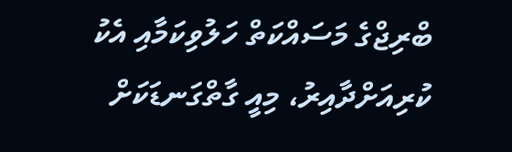ބްރިޖްގެ މަސައްކަތް ހަލުވިކަމާއި އެކު ކުރިއަށްދާއިރު، މިއީ ގާތްގަނޑަކަށް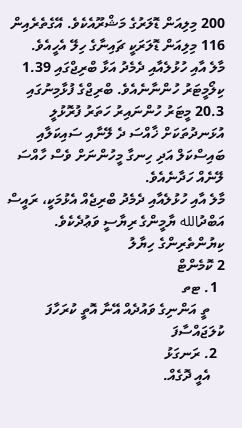200 މިލިއަން ޑޮލަރުގެ މަޝްރޫއެކެވެ. އޭގެތެރެއިން 116 މިލިއަން ޑޮލަރަކީ ޗައިނާގެ ހިލޭ އެހީއެވެ.
މާލެ އާއި ހުޅުލެއާއި ދެމެދު އަޅާ ބްރިޖްގައި 1.39 ކިލޯމީޓަރު ހުންނާނެއެވެ. ބްރިޖްގެ ފުޅާމިނުގައި 20.3 މީޓަރު ހުންނައިރު ހަތަރު ފުރޮޅުލީ އުޅަނދުތަކަށް ޚާއްސަ ދެ ލޭނާއި ސައިކަލާއި ބައިސްކަލް އަދި ހިނގާ މީހުންނަށް ވެސް ހާއްސަ ލޭނެއް ހަދާނެއެވެ.
މާލެ އާއި ހުޅުލެއާއި ދެމެދު ބްރިޖެއް އެޅުމަކީ، ރައީސް އަބްދުالله ޔާމީންގެ ރިޔާސީ ވަޢުދެކެވެ.
ކިޔުންތެރިންގެ ހިޔާލު
2 ކޮމެންޓް
  1. ޓތ
    ތީ އަންނިގެ ވައުދެއް އޭނާ އޮތީ ކުރަހާފަ ކުލަޖައްސާފަ
  2. ރަނގަޅު
    އެއީ ދޮގެއް.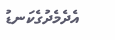އެދެމެދުގެކަނޑު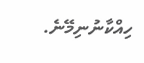ހިއްކާނުނިމޭނެ.